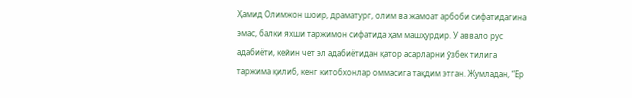Ҳамид Олимжон шоир, драматург, олим ва жамоат арбоби сифатидагина эмас, балки яхши таржимон сифатида ҳам машҳурдир. У аввало рус адабиёти, кейин чет эл адабиётидан қатор асарларни ўзбек тилига таржима қилиб, кенг китобхонлар оммасига тақдим этган. Жумладан, “Ер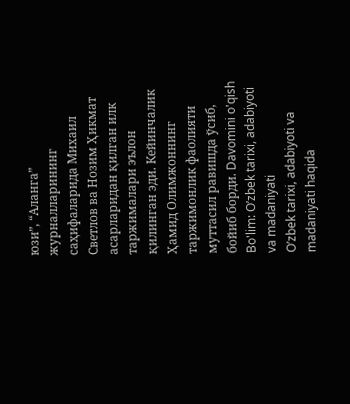юзи”, “Аланга” журналларининг саҳифаларида Михаил Светлов ва Нозим Ҳикмат асарларидан қилган илк таржималари эълон қилинган эди. Кейинчалик Ҳамид Олимжоннинг таржимонлик фаолияти муттасил равишда ўсиб, бойиб борди. Davomini o'qish
Bo'lim: O’zbek tarixi, adabiyoti va madaniyati
O’zbek tarixi, adabiyoti va madaniyati haqida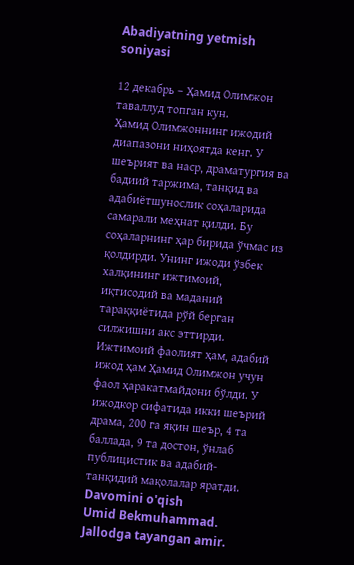Abadiyatning yetmish soniyasi

12 декабрь – Ҳамид Олимжон таваллуд топган кун.
Ҳамид Олимжоннинг ижодий диапазони ниҳоятда кенг. У шеърият ва наср, драматургия ва бадиий таржима, танқид ва адабиётшунослик соҳаларида самарали меҳнат қилди. Бу соҳаларнинг ҳар бирида ўчмас из қолдирди. Унинг ижоди ўзбек халқининг ижтимоий, иқтисодий ва маданий тараққиётида рўй берган силжишни акс эттирди. Ижтимоий фаолият ҳам, адабий ижод ҳам Ҳамид Олимжон учун фаол ҳаракатмайдони бўлди. У ижодкор сифатида икки шеърий драма, 200 га яқин шеър, 4 та баллада, 9 та достон, ўнлаб публицистик ва адабий-танқидий мақолалар яратди. Davomini o'qish
Umid Bekmuhammad. Jallodga tayangan amir.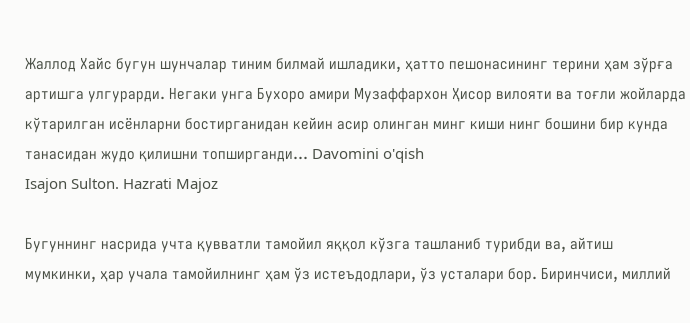Жаллод Хайс бугун шунчалар тиним билмай ишладики, ҳатто пешонасининг терини ҳам зўрға артишга улгурарди. Негаки унга Бухоро амири Музаффархон Ҳисор вилояти ва тоғли жойларда кўтарилган исёнларни бостирганидан кейин асир олинган минг киши нинг бошини бир кунда танасидан жудо қилишни топширганди… Davomini o'qish
Isajon Sulton. Hazrati Majoz

Бугуннинг насрида учта қувватли тамойил яққол кўзга ташланиб турибди ва, айтиш мумкинки, ҳар учала тамойилнинг ҳам ўз истеъдодлари, ўз усталари бор. Биринчиси, миллий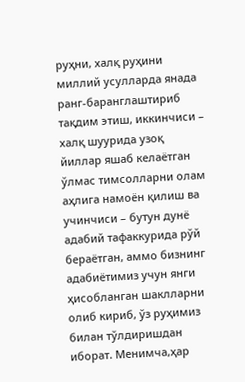руҳни, халқ руҳини миллий усулларда янада ранг-баранглаштириб тақдим этиш, иккинчиси – халқ шуурида узоқ йиллар яшаб келаётган ўлмас тимсолларни олам аҳлига намоён қилиш ва учинчиси – бутун дунё адабий тафаккурида рўй бераётган, аммо бизнинг адабиётимиз учун янги ҳисобланган шаклларни олиб кириб, ўз руҳимиз билан тўлдиришдан иборат. Менимча,ҳар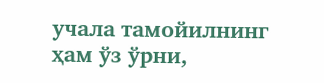учала тамойилнинг ҳам ўз ўрни,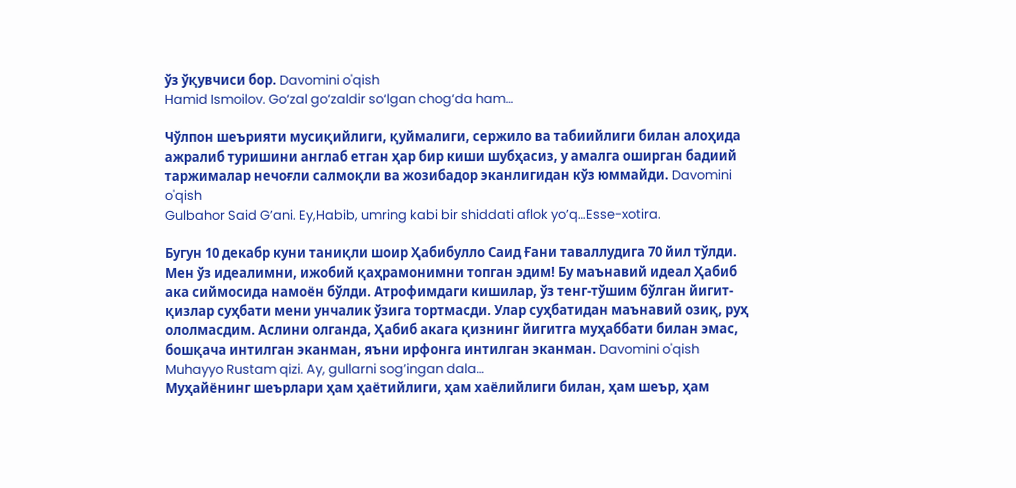ўз ўқувчиси бор. Davomini o'qish
Hamid Ismoilov. Go‘zal go‘zaldir so‘lgan chog‘da ham…

Чўлпон шеърияти мусиқийлиги, қуймалиги, сержило ва табиийлиги билан алоҳида ажралиб туришини англаб етган ҳар бир киши шубҳасиз, у амалга оширган бадиий таржималар нечоғли салмоқли ва жозибадор эканлигидан кўз юммайди. Davomini o'qish
Gulbahor Said G’ani. Ey,Habib, umring kabi bir shiddati aflok yo’q…Esse-xotira.

Бугун 10 декабр куни таниқли шоир Ҳабибулло Саид Ғани таваллудига 70 йил тўлди.
Мен ўз идеалимни, ижобий қаҳрамонимни топган эдим! Бу маънавий идеал Ҳабиб ака сиймосида намоён бўлди. Атрофимдаги кишилар, ўз тенг-тўшим бўлган йигит-қизлар суҳбати мени унчалик ўзига тортмасди. Улар суҳбатидан маънавий озиқ, руҳ ололмасдим. Аслини олганда, Ҳабиб акага қизнинг йигитга муҳаббати билан эмас, бошқача интилган эканман, яъни ирфонга интилган эканман. Davomini o'qish
Muhayyo Rustam qizi. Ay, gullarni sog’ingan dala…
Муҳайёнинг шеърлари ҳам ҳаётийлиги, ҳам хаёлийлиги билан, ҳам шеър, ҳам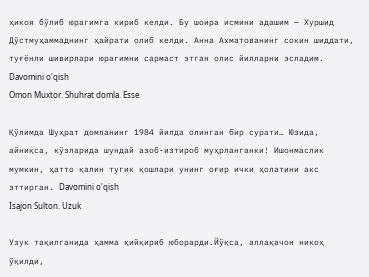ҳикоя бўлиб юрагимга кириб келди. Бу шоира исмини адашим — Хуршид Дўстмуҳаммаднинг ҳайрати олиб келди. Анна Ахматованинг сокин шиддати, туғёнли шивирлари юрагимни сармаст этган олис йилларни эсладим. Davomini o'qish
Omon Muxtor. Shuhrat domla. Esse

Қўлимда Шуҳрат домланинг 1984 йилда олинган бир сурати… Юзида, айниқса, кўзларида шундай азоб-изтироб муҳрланганки! Ишонмаслик мумкин, ҳатто қалин тугик қошлари унинг оғир ички ҳолатини акс эттирган. Davomini o'qish
Isajon Sulton. Uzuk

Узук тақилганида ҳамма қийқириб юборарди.Йўқса, аллақачон никоҳ ўқилди,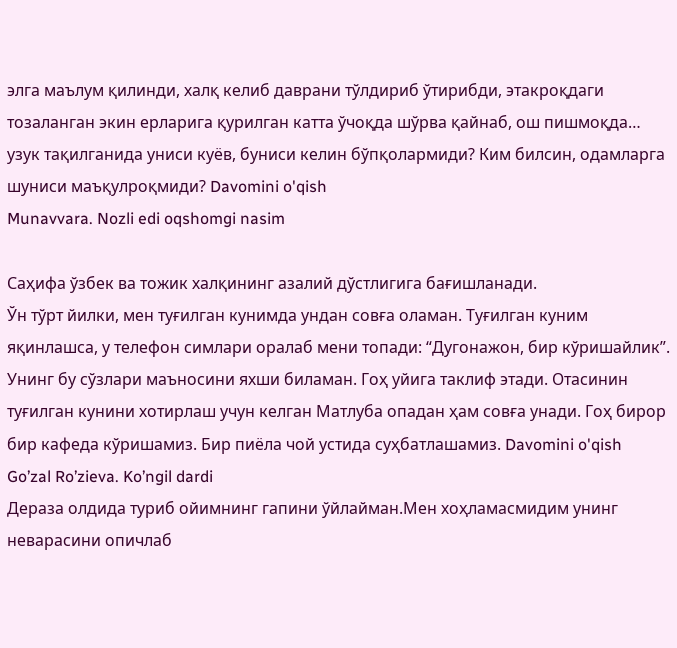элга маълум қилинди, халқ келиб даврани тўлдириб ўтирибди, этакроқдаги тозаланган экин ерларига қурилган катта ўчоқда шўрва қайнаб, ош пишмоқда… узук тақилганида униси куёв, буниси келин бўпқолармиди? Ким билсин, одамларга шуниси маъқулроқмиди? Davomini o'qish
Munavvara. Nozli edi oqshomgi nasim

Саҳифа ўзбек ва тожик халқининг азалий дўстлигига бағишланади.
Ўн тўрт йилки, мен туғилган кунимда ундан совға оламан. Туғилган куним яқинлашса, у телефон симлари оралаб мени топади: “Дугонажон, бир кўришайлик”. Унинг бу сўзлари маъносини яхши биламан. Гоҳ уйига таклиф этади. Отасинин туғилган кунини хотирлаш учун келган Матлуба опадан ҳам совға унади. Гоҳ бирор бир кафеда кўришамиз. Бир пиёла чой устида суҳбатлашамиз. Davomini o'qish
Go’zal Ro’zieva. Ko’ngil dardi
Дераза олдида туриб ойимнинг гапини ўйлайман.Мен хоҳламасмидим унинг неварасини опичлаб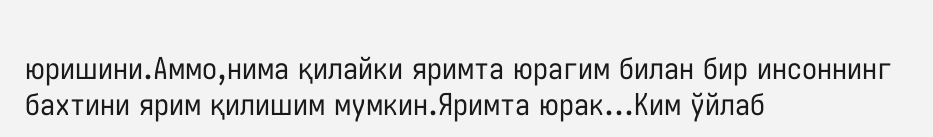юришини.Аммо,нима қилайки яримта юрагим билан бир инсоннинг бахтини ярим қилишим мумкин.Яримта юрак…Ким ўйлаб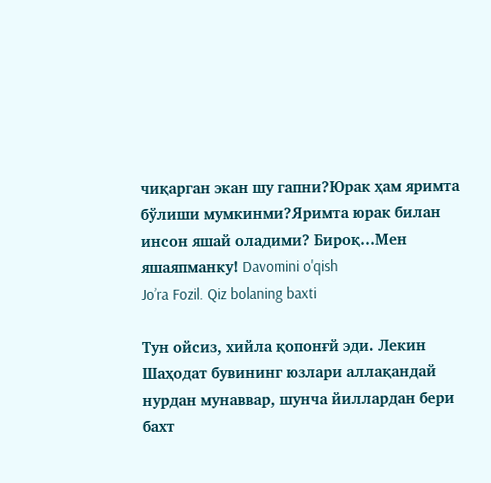чиқарган экан шу гапни?Юрак ҳам яримта бўлиши мумкинми?Яримта юрак билан инсон яшай оладими? Бироқ…Мен яшаяпманку! Davomini o'qish
Jo’ra Fozil. Qiz bolaning baxti

Тун ойсиз, хийла қопонғй эди. Лекин Шаҳодат бувининг юзлари аллақандай нурдан мунаввар, шунча йиллардан бери бахт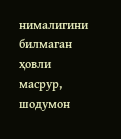нималигини билмаган ҳовли масрур, шодумон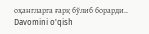оҳангларга ғарқ бўлиб борарди.. Davomini o'qish